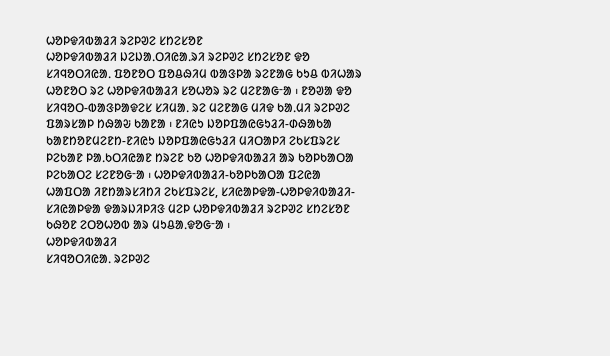ᱦᱚᱞᱫᱤᱵᱟᱲᱤ ᱨᱮᱞᱣᱮ ᱥᱴᱮᱥᱚᱱ
ᱦᱚᱞᱫᱤᱵᱟᱲᱤ ᱡᱮᱡᱟᱹᱛᱤᱭᱟᱹᱨᱤ ᱨᱮᱞᱣᱮ ᱥᱴᱮᱥᱚᱱ ᱫᱚ ᱥᱤᱧᱚᱛᱤᱭᱟᱹ ᱯᱚᱱᱚᱛ ᱯᱚᱪᱷᱤᱢ ᱵᱟᱝᱞᱟ ᱨᱮᱱᱟᱜ ᱠᱩᱪ ᱵᱤᱦᱟᱨ ᱦᱚᱱᱚᱛ ᱨᱮ ᱦᱚᱞᱫᱤᱵᱟᱲᱤ ᱥᱚᱦᱚᱨ ᱨᱮ ᱢᱮᱱᱟᱜᱼᱟ ᱾ ᱱᱚᱣᱟ ᱫᱚ ᱥᱤᱧᱚᱛ-ᱵᱟᱝᱞᱟᱫᱮᱥ ᱥᱤᱢᱟᱹ ᱨᱮ ᱢᱮᱱᱟᱜ ᱢᱤᱫ ᱠᱟᱹᱢᱤ ᱨᱮᱞᱣᱮ ᱯᱟᱨᱥᱟᱞ ᱴᱷᱟᱶ ᱠᱟᱱᱟ ᱾ ᱱᱤᱭᱩ ᱡᱚᱞᱯᱟᱭᱜᱩᱲᱤ-ᱰᱷᱟᱠᱟ ᱠᱟᱱᱴᱚᱱᱢᱮᱱᱴ-ᱱᱤᱭᱩ ᱡᱚᱞᱯᱟᱭᱜᱩᱲᱤ ᱢᱤᱛᱟᱞᱤ ᱮᱠᱥᱯᱨᱮᱥ ᱞᱮᱠᱟᱱ ᱞᱟᱹᱠᱛᱤᱭᱟᱱ ᱴᱨᱮᱱ ᱠᱚ ᱦᱚᱞᱫᱤᱵᱟᱲᱤ ᱟᱨ ᱠᱚᱞᱠᱟᱛᱟ ᱞᱮᱠᱟᱛᱮ ᱥᱮᱱᱚᱜᱼᱟ ᱾ ᱦᱚᱞᱫᱤᱵᱟᱲᱤ-ᱠᱚᱞᱠᱟᱛᱟ ᱯᱮᱭᱟ ᱦᱟᱯᱛᱟ ᱤᱱᱴᱟᱨᱥᱤᱴᱤ ᱮᱠᱥᱯᱨᱮᱥ, ᱥᱤᱭᱟᱞᱫᱟ-ᱦᱚᱞᱫᱤᱵᱟᱲᱤ-ᱥᱤᱭᱟᱞᱫᱟ ᱫᱟᱨᱡᱤᱞᱤᱝ ᱢᱮᱞ ᱦᱚᱞᱫᱤᱵᱟᱲᱤ ᱨᱮᱞᱣᱮ ᱥᱴᱮᱥᱚᱱ ᱠᱷᱚᱱ ᱮᱛᱚᱦᱚᱵ ᱟᱨ ᱢᱩᱪᱟᱹᱫᱚᱜᱼᱟ ᱾
ᱦᱚᱞᱫᱤᱵᱟᱲᱤ
ᱥᱤᱧᱚᱛᱤᱭᱟᱹ ᱨᱮᱞᱣᱮ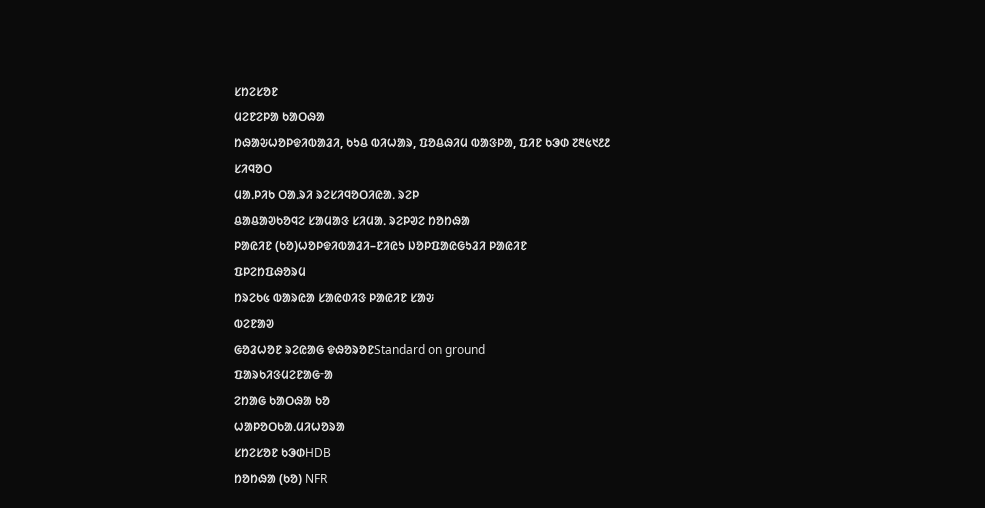ᱥᱴᱮᱥᱚᱱ
ᱢᱮᱱᱮᱞᱟ ᱠᱟᱛᱷᱟ
ᱴᱷᱟᱶᱦᱚᱞᱫᱤᱵᱟᱲᱤ, ᱠᱩᱪ ᱵᱤᱦᱟᱨ, ᱯᱚᱪᱷᱤᱢ ᱵᱟᱝᱞᱟ, ᱯᱤᱱ ᱠᱳᱰ ᱗᱓᱕᱑᱒᱒
ᱥᱤᱧᱚᱛ
ᱢᱟᱹᱞᱤᱠ ᱛᱟᱹᱨᱤ ᱨᱮᱥᱤᱧᱚᱛᱤᱭᱟᱹ ᱨᱮᱞ
ᱪᱟᱪᱟᱣᱠᱚᱧᱮ ᱥᱟᱢᱟᱝ ᱥᱤᱢᱟᱹ ᱨᱮᱞᱣᱮ ᱴᱚᱴᱷᱟ
ᱞᱟᱭᱤᱱ (ᱠᱚ)ᱦᱚᱞᱫᱤᱵᱟᱲᱤ–ᱱᱤᱭᱩ ᱡᱚᱞᱯᱟᱭᱜᱩᱲᱤ ᱞᱟᱭᱤᱱ
ᱯᱞᱮᱴᱯᱷᱚᱨᱢ
ᱴᱨᱮᱠ᱕ ᱵᱟᱨᱭᱟ ᱥᱟᱭᱰᱤᱝ ᱞᱟᱭᱤᱱ ᱥᱟᱶ
ᱵᱮᱱᱟᱣ
ᱜᱚᱲᱦᱚᱱ ᱨᱮᱭᱟᱜ ᱫᱷᱚᱨᱚᱱStandard on ground
ᱯᱟᱨᱠᱤᱝᱢᱮᱱᱟᱜᱼᱟ
ᱮᱴᱟᱜ ᱠᱟᱛᱷᱟ ᱠᱚ
ᱦᱟᱞᱚᱛᱠᱟᱹᱢᱤᱦᱚᱨᱟ
ᱥᱴᱮᱥᱚᱱ ᱠᱳᱰHDB
ᱴᱚᱴᱷᱟ (ᱠᱚ) NFR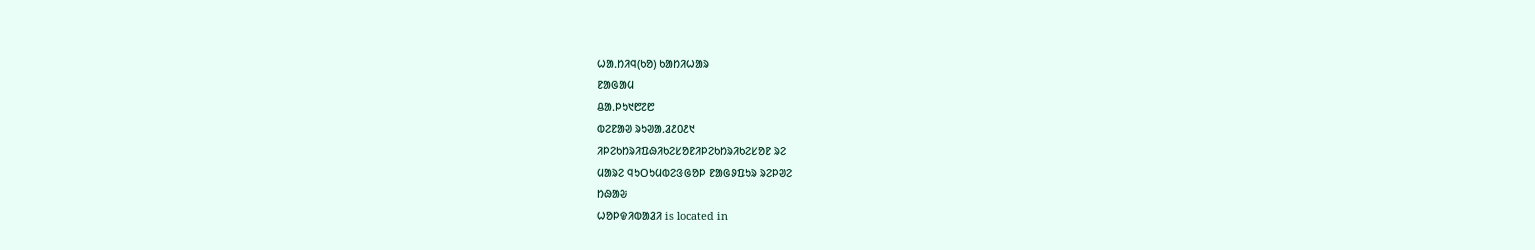ᱦᱟᱹᱴᱤᱧ(ᱠᱚ) ᱠᱟᱴᱤᱦᱟᱨ
ᱱᱟᱜᱟᱢ
ᱪᱟᱹᱞᱩ᱑᱘᱗᱘
ᱵᱮᱱᱟᱣ ᱨᱩᱣᱟᱹᱲ᱒᱐᱒᱑
ᱤᱞᱮᱠᱴᱨᱤᱯᱷᱤᱠᱮᱥᱚᱱᱤᱞᱮᱠᱴᱨᱤᱠᱮᱥᱚᱱ ᱨᱮ
ᱢᱟᱨᱮ ᱧᱩᱛᱩᱢᱵᱮᱝᱜᱚᱞ ᱱᱟᱜᱽᱯᱩᱨ ᱨᱮᱞᱣᱮ
ᱴᱷᱟᱶ
ᱦᱚᱞᱫᱤᱵᱟᱲᱤ is located in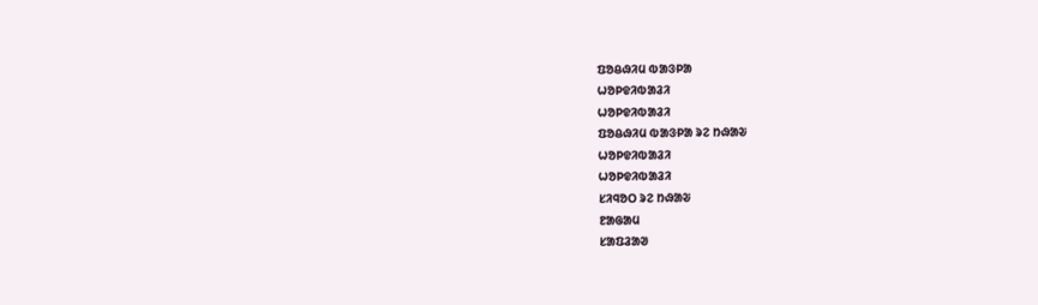ᱯᱚᱪᱷᱤᱢ ᱵᱟᱝᱞᱟ
ᱦᱚᱞᱫᱤᱵᱟᱲᱤ
ᱦᱚᱞᱫᱤᱵᱟᱲᱤ
ᱯᱚᱪᱷᱤᱢ ᱵᱟᱝᱞᱟ ᱨᱮ ᱴᱷᱟᱶ
ᱦᱚᱞᱫᱤᱵᱟᱲᱤ
ᱦᱚᱞᱫᱤᱵᱟᱲᱤ
ᱥᱤᱧᱚᱛ ᱨᱮ ᱴᱷᱟᱶ
ᱱᱟᱜᱟᱢ
ᱥᱟᱯᱲᱟᱣ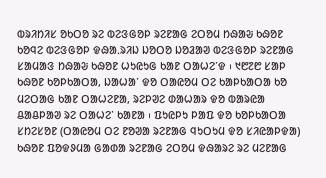ᱵᱨᱤᱴᱤᱥ ᱚᱠᱛᱚ ᱨᱮ ᱵᱮᱝᱜᱚᱞ ᱨᱮᱱᱟᱜ ᱮᱛᱚᱢ ᱴᱷᱟᱶ ᱠᱷᱚᱱ ᱠᱚᱧᱮ ᱵᱮᱝᱜᱚᱞ ᱫᱷᱟᱹᱨᱤᱡ ᱡᱚᱛᱚ ᱡᱚᱲᱟᱣ ᱵᱮᱝᱜᱚᱞ ᱨᱮᱱᱟᱜ ᱥᱟᱢᱟᱝ ᱴᱷᱟᱶ ᱠᱷᱚᱱ ᱦᱩᱭᱩᱜ ᱠᱟᱱ ᱛᱟᱦᱮᱸᱫ ᱾ ᱑᱘᱗᱘ ᱥᱟᱞ ᱠᱷᱚᱱ ᱠᱚᱞᱠᱟᱛᱟ, ᱡᱟᱦᱟᱸ ᱫᱚ ᱛᱟᱭᱚᱢ ᱛᱮ ᱠᱟᱞᱠᱟᱛᱟ ᱠᱚ ᱢᱮᱛᱟᱜ ᱠᱟᱱ ᱛᱟᱦᱮᱱᱟ, ᱨᱮᱞᱣᱮ ᱰᱟᱦᱟᱨ ᱫᱚ ᱵᱟᱨᱭᱟ ᱪᱟᱪᱞᱟᱣ ᱨᱮ ᱛᱟᱦᱮᱸ ᱠᱟᱱᱟ ᱾ ᱯᱩᱭᱞᱩ ᱞᱟᱯ ᱫᱚ ᱠᱚᱞᱠᱟᱛᱟ ᱥᱴᱮᱥᱚᱱ (ᱛᱟᱭᱚᱢ ᱛᱮ ᱱᱚᱣᱟ ᱨᱮᱱᱟᱜ ᱧᱩᱛᱩᱢ ᱫᱚ ᱥᱤᱭᱟᱞᱫᱟ) ᱠᱷᱚᱱ ᱯᱚᱫᱽᱢᱟ ᱜᱟᱰᱟ ᱨᱮᱱᱟᱜ ᱮᱛᱚᱢ ᱫᱷᱟᱨᱮ ᱨᱮ ᱢᱮᱱᱟᱜ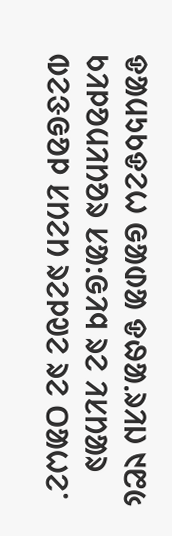ᱫᱟᱢᱩᱠᱫᱮᱦ ᱜᱟᱰᱟ ᱫᱷᱟᱹᱨᱤᱡ ᱑᱘᱕ ᱠᱤᱞᱚᱢᱤᱴᱚᱨ ᱥᱟᱺᱜᱤᱧ ᱨᱮ ᱤᱥᱴᱟᱨ ᱵᱮᱝᱜᱚᱞ ᱥᱴᱮᱴ ᱨᱮᱞᱣᱮ ᱨᱮ ᱛᱟᱦᱮᱸ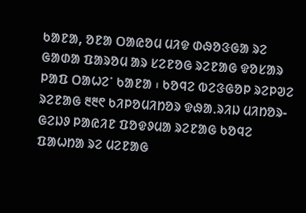ᱠᱟᱱᱟ, ᱚᱱᱟ ᱛᱟᱭᱚᱢ ᱢᱤᱫ ᱰᱷᱚᱝᱜᱟ ᱨᱮ ᱜᱟᱰᱟ ᱯᱟᱨᱚᱢ ᱟᱨ ᱥᱮᱱᱚᱜ ᱨᱮᱱᱟᱜ ᱫᱚᱥᱟᱨ ᱞᱟᱯ ᱛᱟᱦᱮᱸ ᱠᱟᱱᱟ ᱾ ᱠᱚᱧᱮ ᱵᱮᱝᱜᱚᱞ ᱨᱮᱞᱣᱮ ᱨᱮᱱᱟᱜ ᱓᱓᱖ ᱠᱤᱞᱚᱢᱤᱴᱚᱨ ᱫᱷᱟᱹᱨᱤᱡ ᱢᱤᱴᱚᱨ-ᱜᱮᱡᱽ ᱞᱟᱭᱤᱱ ᱯᱚᱫᱽᱢᱟ ᱨᱮᱱᱟᱜ ᱠᱚᱧᱮ ᱯᱟᱦᱴᱟ ᱨᱮ ᱢᱮᱱᱟᱜ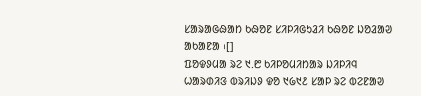ᱥᱟᱨᱟᱜᱷᱟᱴ ᱠᱷᱚᱱ ᱥᱤᱞᱤᱜᱩᱲᱤ ᱠᱷᱚᱱ ᱡᱚᱲᱟᱣ ᱟᱠᱟᱱᱟ ᱾[]
ᱯᱚᱫᱽᱢᱟ ᱨᱮ ᱑.᱘ ᱠᱤᱞᱚᱢᱤᱴᱟᱨ ᱡᱤᱞᱤᱧ ᱦᱟᱨᱰᱤᱝ ᱵᱨᱤᱡᱽ ᱫᱚ ᱑᱙᱑᱒ ᱥᱟᱞ ᱨᱮ ᱵᱮᱱᱟᱣ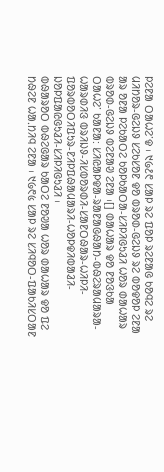ᱞᱮᱱᱟ ᱛᱟᱦᱮᱸᱫ ᱾ ᱑᱙᱒᱖ ᱥᱟᱞ ᱨᱮ ᱯᱚᱞ ᱨᱮᱱᱟᱜ ᱠᱚᱧᱮ ᱨᱮ ᱢᱤᱴᱚᱨ-ᱜᱮᱡᱽ ᱥᱮᱠᱥᱚᱱ ᱫᱚ ᱵᱨᱚᱰ-ᱜᱮᱡᱽ ᱨᱮ ᱵᱚᱫᱚᱞ ᱮᱱᱟ ᱟᱨ ᱚᱱᱟ ᱞᱮᱠᱟᱛᱮ ᱠᱚᱞᱠᱟᱛᱟ-ᱥᱤᱞᱤᱜᱩᱲᱤ ᱦᱚᱨ ᱰᱟᱦᱟᱨ ᱵᱨᱚᱰ-ᱜᱮᱡᱽ ᱵᱮᱱᱟᱣ ᱮᱱᱟ ᱾[] ᱰᱟᱦᱟᱨ ᱫᱚ ᱱᱚᱝᱠᱟ ᱛᱟᱦᱮᱸ ᱠᱟᱱᱟ: ᱥᱤᱭᱟᱞᱫᱟ-ᱨᱟᱱᱟᱜᱷᱟᱴ-ᱵᱷᱮᱨᱟᱢᱟᱨᱟ-ᱦᱟᱨᱰᱤᱝ ᱵᱨᱤᱡᱽ-ᱤᱥᱵᱚᱨᱰᱤ-ᱥᱟᱱᱛᱷᱟᱨ-ᱦᱤᱞᱤ-ᱯᱚᱨᱵᱚᱛᱤᱯᱩᱨ-ᱱᱤᱞᱯᱷᱟᱢᱟᱨᱤ-ᱦᱚᱞᱫᱤᱵᱟᱲᱤ-ᱡᱚᱞᱯᱟᱭᱜᱩᱲᱤ-ᱥᱤᱞᱤᱜᱩᱲᱤ ᱾
ᱵᱷᱟᱨᱚᱛ ᱵᱷᱮᱜᱟᱨ ᱠᱟᱛᱮ ᱱᱚᱣᱟ ᱦᱚᱨ ᱰᱟᱦᱟᱨ ᱫᱚ ᱯᱮ ᱴᱷᱮᱱ ᱦᱟᱹᱴᱤᱧ ᱮᱱᱟ ᱾ ᱑᱙᱖᱕ ᱥᱟᱞ ᱨᱮ ᱥᱤᱧᱚᱛ-ᱯᱟᱠᱤᱥᱛᱟᱱ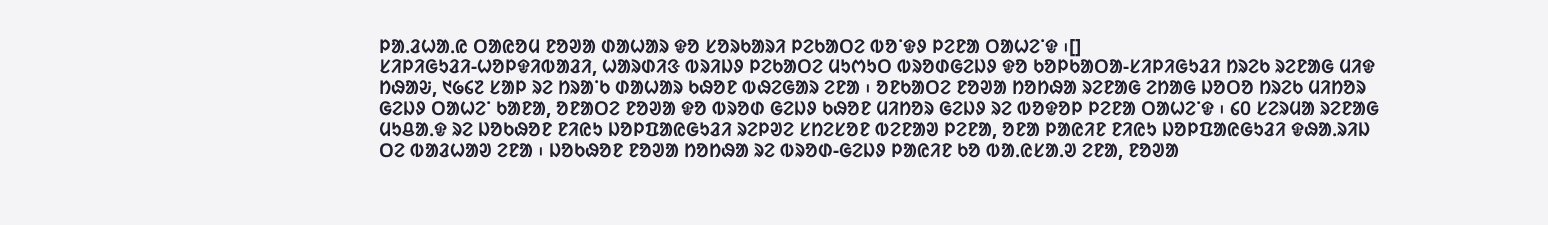ᱞᱟᱹᱲᱦᱟᱹᱭ ᱛᱟᱭᱚᱢ ᱱᱚᱣᱟ ᱰᱟᱦᱟᱨ ᱫᱚ ᱥᱚᱨᱠᱟᱨᱤ ᱞᱮᱠᱟᱛᱮ ᱵᱚᱸᱫᱽ ᱞᱮᱱᱟ ᱛᱟᱦᱮᱸᱫ ᱾[]
ᱥᱤᱞᱤᱜᱩᱲᱤ-ᱦᱚᱞᱫᱤᱵᱟᱲᱤ, ᱦᱟᱨᱰᱤᱝ ᱵᱨᱤᱡᱽ ᱞᱮᱠᱟᱛᱮ ᱢᱩᱬᱩᱛ ᱵᱨᱚᱰᱜᱮᱡᱽ ᱫᱚ ᱠᱚᱞᱠᱟᱛᱟ-ᱥᱤᱞᱤᱜᱩᱲᱤ ᱴᱨᱮᱠ ᱨᱮᱱᱟᱜ ᱢᱤᱫ ᱴᱷᱟᱶ, ᱑᱙᱔᱗ ᱥᱟᱞ ᱨᱮ ᱴᱨᱟᱸᱠ ᱰᱟᱦᱟᱨ ᱠᱷᱚᱱ ᱵᱷᱮᱜᱟᱨ ᱮᱱᱟ ᱾ ᱚᱱᱠᱟᱛᱮ ᱱᱚᱣᱟ ᱴᱚᱴᱷᱟ ᱨᱮᱱᱟᱜ ᱮᱴᱟᱜ ᱡᱚᱛᱚ ᱴᱨᱮᱠ ᱢᱤᱴᱚᱨ ᱜᱮᱡᱽ ᱛᱟᱦᱮᱸ ᱠᱟᱱᱟ, ᱚᱱᱟᱛᱮ ᱱᱚᱣᱟ ᱫᱚ ᱵᱨᱚᱰ ᱜᱮᱡᱽ ᱠᱷᱚᱱ ᱢᱤᱴᱚᱨ ᱜᱮᱡᱽ ᱨᱮ ᱵᱚᱫᱚᱞ ᱞᱮᱱᱟ ᱛᱟᱦᱮᱸᱫ ᱾ ᱔᱐ ᱥᱮᱨᱢᱟ ᱨᱮᱱᱟᱜ ᱢᱩᱪᱟᱹᱫ ᱨᱮ ᱡᱚᱠᱷᱚᱱ ᱱᱤᱭᱩ ᱡᱚᱞᱯᱟᱭᱜᱩᱲᱤ ᱨᱮᱞᱣᱮ ᱥᱴᱮᱥᱚᱱ ᱵᱮᱱᱟᱣ ᱞᱮᱱᱟ, ᱚᱱᱟ ᱞᱟᱭᱤᱱ ᱱᱤᱭᱩ ᱡᱚᱞᱯᱟᱭᱜᱩᱲᱤ ᱫᱷᱟᱹᱨᱤᱡ ᱛᱮ ᱵᱟᱲᱦᱟᱣ ᱮᱱᱟ ᱾ ᱡᱚᱠᱷᱚᱱ ᱱᱚᱣᱟ ᱴᱚᱴᱷᱟ ᱨᱮ ᱵᱨᱚᱰ-ᱜᱮᱡᱽ ᱞᱟᱭᱤᱱ ᱠᱚ ᱵᱟᱹᱭᱥᱟᱹᱣ ᱮᱱᱟ, ᱱᱚᱣᱟ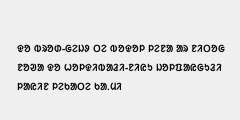ᱫᱚ ᱵᱨᱚᱰ-ᱜᱮᱡᱽ ᱛᱮ ᱵᱚᱫᱚᱞ ᱞᱮᱱᱟ ᱟᱨ ᱱᱤᱛᱚᱜ ᱱᱚᱣᱟ ᱫᱚ ᱦᱚᱞᱫᱤᱵᱟᱲᱤ-ᱱᱤᱭᱩ ᱡᱚᱞᱯᱟᱭᱜᱩᱲᱤ ᱞᱟᱭᱤᱱ ᱞᱮᱠᱟᱛᱮ ᱠᱟᱹᱢᱤ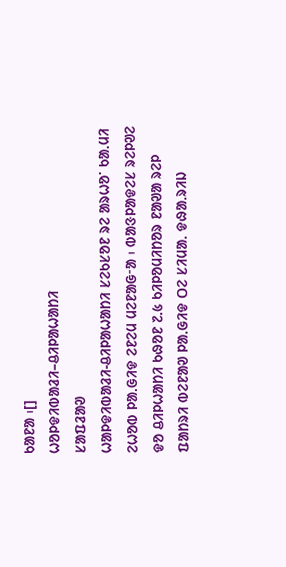ᱠᱟᱱᱟ ᱾[]
ᱦᱚᱞᱫᱤᱵᱟᱲᱤ–ᱪᱤᱞᱟᱦᱟᱴᱤ
ᱥᱟᱯᱲᱟᱣ
ᱦᱟᱞᱫᱤᱵᱟᱲᱤ-ᱪᱤᱞᱟᱦᱟᱴᱤ ᱥᱮᱠᱥᱚᱱ ᱨᱮ ᱟᱨᱦᱚᱸ ᱠᱟᱹᱢᱤ ᱮᱦᱚᱵ ᱞᱟᱹᱜᱤᱫ ᱮᱱᱮᱢ ᱢᱮᱱᱟᱜᱼᱟ ᱾ ᱵᱟᱝᱞᱟᱫᱮᱥ ᱨᱮᱞᱣᱮ ᱫᱚ ᱪᱤᱞᱦᱟᱴᱤ ᱠᱷᱚᱱ ᱗.᱕ ᱠᱤᱞᱚᱢᱤᱴᱚᱨ ᱱᱟᱣᱟ ᱨᱮᱞ ᱯᱟᱴᱨᱤ ᱵᱮᱱᱟᱣ ᱞᱟᱹᱜᱤᱫ ᱛᱮ ᱥᱤᱢᱟᱹ ᱫᱷᱟᱹᱨᱤᱡ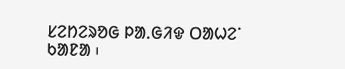ᱥᱮᱴᱮᱨᱚᱜ ᱞᱟᱹᱜᱤᱫ ᱛᱟᱦᱮᱸ ᱠᱟᱱᱟ ᱾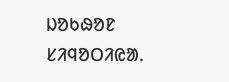ᱡᱚᱠᱷᱚᱱ ᱥᱤᱧᱚᱛᱤᱭᱟᱹ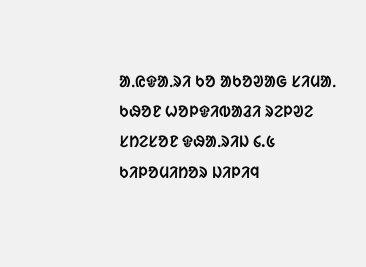ᱟᱹᱭᱫᱟᱹᱨᱤ ᱠᱚ ᱟᱠᱚᱣᱟᱜ ᱥᱤᱢᱟᱹ ᱠᱷᱚᱱ ᱦᱚᱞᱫᱤᱵᱟᱲᱤ ᱨᱮᱞᱣᱮ ᱥᱴᱮᱥᱚᱱ ᱫᱷᱟᱹᱨᱤᱡ ᱔.᱕ ᱠᱤᱞᱚᱢᱤᱴᱚᱨ ᱡᱤᱞᱤᱧ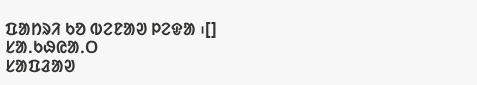ᱯᱟᱴᱨᱤ ᱠᱚ ᱵᱮᱱᱟᱣ ᱞᱮᱫᱟ ᱾[]
ᱥᱟᱹᱠᱷᱭᱟᱹᱛ
ᱥᱟᱯᱲᱟᱣ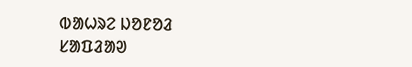ᱵᱟᱦᱨᱮ ᱡᱚᱱᱚᱲ
ᱥᱟᱯᱲᱟᱣ